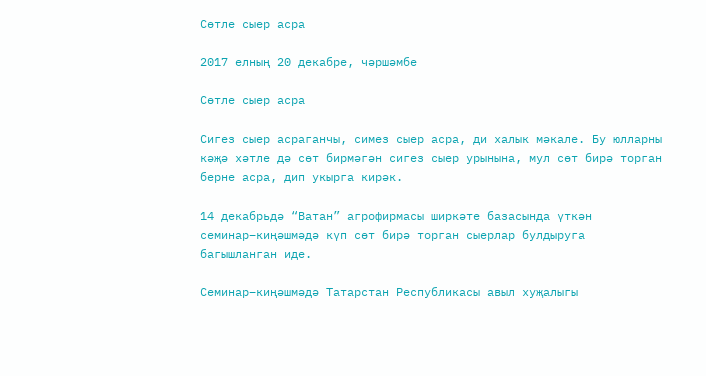Сөтле сыер асра

2017 елның 20 декабре, чәршәмбе

Сөтле сыер асра

Сигез сыер асраганчы, симез сыер асра, ди халык мәкале. Бу юлларны кәҗә хәтле дә сөт бирмәгән сигез сыер урынына, мул сөт бирә торган берне асра, дип укырга кирәк.

14 декабрьдә “Ватан” агрофирмасы ширкәте базасында үткән семинар–киңәшмәдә күп сөт бирә торган сыерлар булдыруга багышланган иде.

Семинар–киңәшмәдә Татарстан Республикасы авыл хуҗалыгы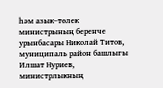һәм азык–төлек министрының беренче урынбасары Николай Титов, муниципаль район башлыгы Илшат Нуриев, министрлыкның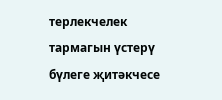терлекчелек тармагын үстерү бүлеге җитәкчесе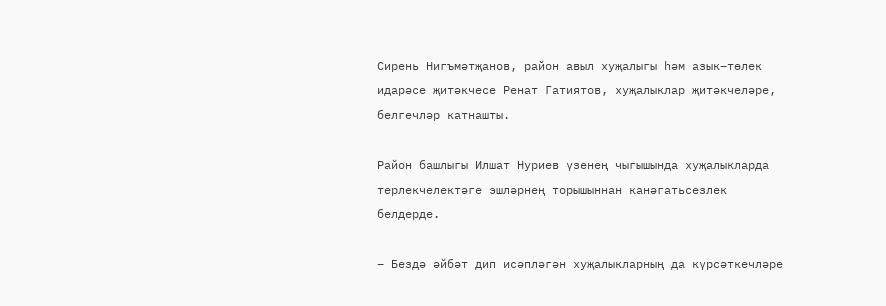Сирень Нигъмәтҗанов, район авыл хуҗалыгы һәм азык–төлек идарәсе җитәкчесе Ренат Гатиятов, хуҗалыклар җитәкчеләре, белгечләр катнашты.

Район башлыгы Илшат Нуриев үзенең чыгышында хуҗалыкларда терлекчелектәге эшләрнең торышыннан канәгатьсезлек белдерде.

– Бездә әйбәт дип исәпләгән хуҗалыкларның да күрсәткечләре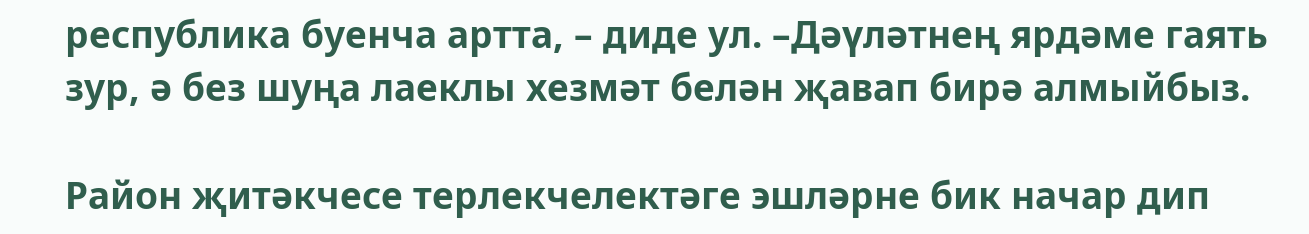республика буенча артта, – диде ул. –Дәүләтнең ярдәме гаять зур, ә без шуңа лаеклы хезмәт белән җавап бирә алмыйбыз.

Район җитәкчесе терлекчелектәге эшләрне бик начар дип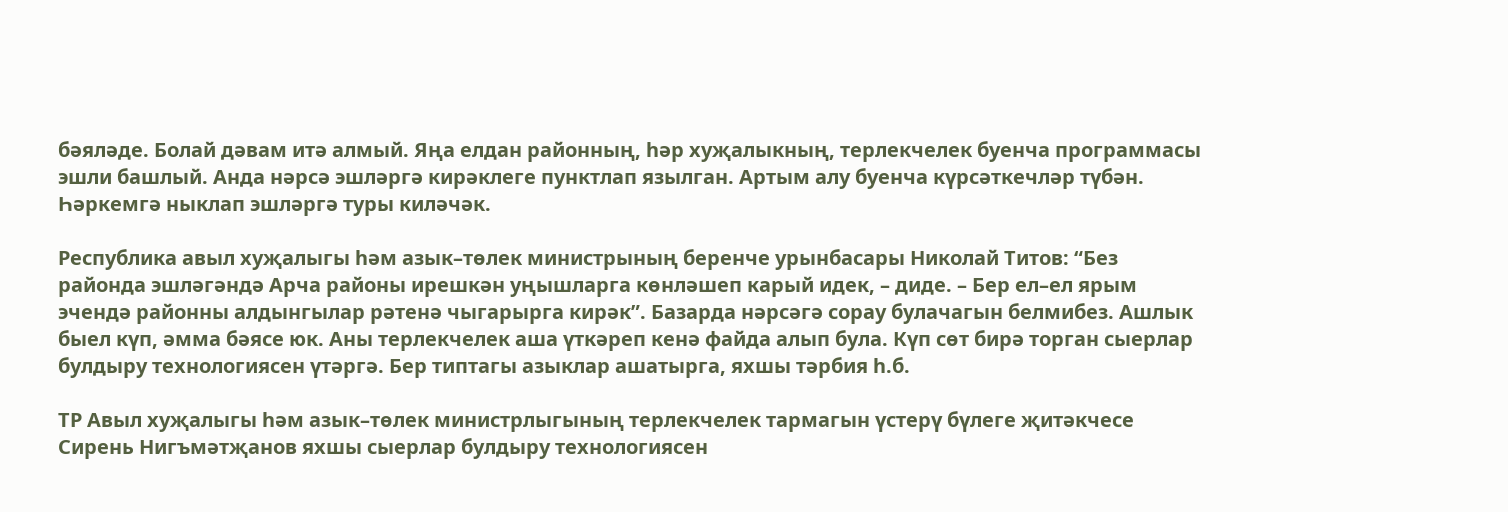бәяләде. Болай дәвам итә алмый. Яңа елдан районның, һәр хуҗалыкның, терлекчелек буенча программасы эшли башлый. Анда нәрсә эшләргә кирәклеге пунктлап язылган. Артым алу буенча күрсәткечләр түбән. Һәркемгә ныклап эшләргә туры киләчәк.

Республика авыл хуҗалыгы һәм азык–төлек министрының беренче урынбасары Николай Титов: “Без районда эшләгәндә Арча районы ирешкән уңышларга көнләшеп карый идек, – диде. – Бер ел–ел ярым эчендә районны алдынгылар рәтенә чыгарырга кирәк”. Базарда нәрсәгә сорау булачагын белмибез. Ашлык быел күп, әмма бәясе юк. Аны терлекчелек аша үткәреп кенә файда алып була. Күп сөт бирә торган сыерлар булдыру технологиясен үтәргә. Бер типтагы азыклар ашатырга, яхшы тәрбия һ.б.

ТР Авыл хуҗалыгы һәм азык–төлек министрлыгының терлекчелек тармагын үстерү бүлеге җитәкчесе Сирень Нигъмәтҗанов яхшы сыерлар булдыру технологиясен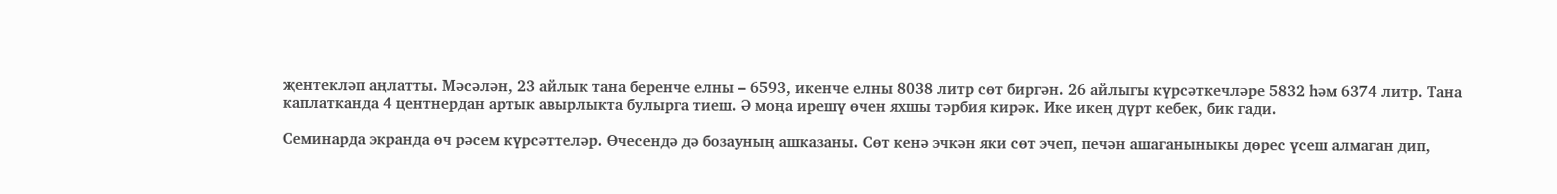җентекләп аңлатты. Мәсәлән, 23 айлык тана беренче елны – 6593, икенче елны 8038 литр сөт биргән. 26 айлыгы күрсәткечләре 5832 һәм 6374 литр. Тана каплатканда 4 центнердан артык авырлыкта булырга тиеш. Ә моңа ирешү өчен яхшы тәрбия кирәк. Ике икең дүрт кебек, бик гади.

Семинарда экранда өч рәсем күрсәттеләр. Өчесендә дә бозауның ашказаны. Сөт кенә эчкән яки сөт эчеп, печән ашаганыныкы дөрес үсеш алмаган дип,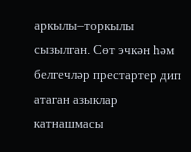аркылы–торкылы сызылган. Сөт эчкән һәм белгечләр престартер дип атаган азыклар катнашмасы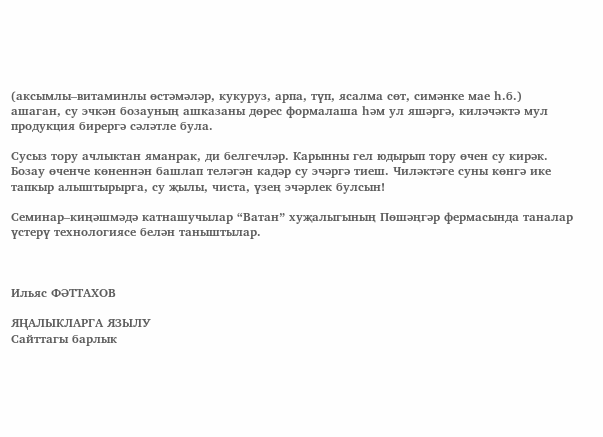(аксымлы–витаминлы өстәмәләр, кукуруз, арпа, түп, ясалма сөт, симәнке мае һ.б.) ашаган, су эчкән бозауның ашказаны дөрес формалаша һәм ул яшәргә, киләчәктә мул продукция бирергә сәләтле була.

Сусыз тору ачлыктан яманрак, ди белгечләр. Карынны гел юдырып тору өчен су кирәк. Бозау өченче көненнән башлап теләгән кадәр су эчәргә тиеш. Чиләктәге суны көнгә ике тапкыр алыштырырга, су җылы, чиста, үзең эчәрлек булсын!

Семинар–киңәшмәдә катнашучылар “Ватан” хуҗалыгының Пөшәңгәр фермасында таналар үстерү технологиясе белән таныштылар.



Ильяс ФӘТТАХОВ

ЯҢАЛЫКЛАРГА ЯЗЫЛУ
Сайттагы барлык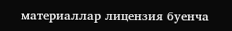материаллар лицензия буенча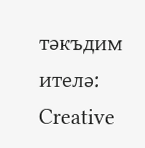тәкъдим ителә:
Creative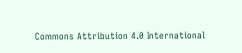Commons Attribution 4.0 International